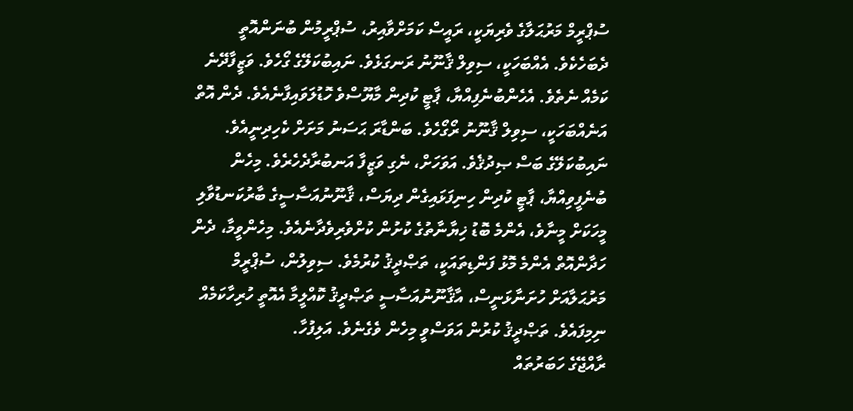ސުޕްރީމް މަރުޙަލާގެ ވެރިޔަކީ، ރައީސް ކަމަށްވާއިރު، ސުޕްރީމުން ބުނަންއޮތީ ދެބަހެކެވެ. އެއްބަހަކީ، ސިވިލް ޤާނޫނު ރަނގަޅެވެ. ނައިބުކަލޭގެ ގޯހެވެ. ވަޒީފާދޭނެ ކަމެއް ނެތެވެ. އެހެންބުނެފިއްޔާ، ޕާޓީ ކުދިން މާޔޫސްވެ ހޮޑުލަވައިފާނެއެވެ. ދެން އޮތް އަނެއްބަހަކީ، ސިވިލް ޤާނޫނު ރޯގޯހެވެ. ބަންޑާރަ ޙަސަނު މަށަށް ކެހިދިނީއެވެ. ނައިބުކަލޭގެ ބަސް ޞިދުޤެވެ. އަވަހަށް، ނެގި ވަޒީފާ އަނބުރާދެހެރެވެ. މިހެން ބުނެފީވިއްޔާ، ޕާޓީ ކުދިން ހިނިފަޅައިގެން ދިޔަސް، ޤާނޫނުއަސާސީގެ ބާރުކަނޑުވާލި މީހަކަށް މީނާވެ، އެންމެ ބޮޑު ޚިޔާނާތުގެ ކުށުން ކުށްވެރިވެދާނެއެވެ. މިހެންވީމާ، ދެން ހަދާންއޮތް އެންމެ މޮޅު ފަންޑިތައަކީ، ތަޞްދީޤު ކުރުމެވެ. ސިވިލުން، ސުޕްރީމް މަރުޙަލާއަށް ހުށަނާޅަނީސް، އާޤާނޫނުއަސާސީ ތަޞްދީޤު ކޮއްލީމާ އެއޮތީ ހުރިހާކަމެއް ނިމިފައެވެ. ތަޞްދީޤު ކުރުން އަވަސްވީ މިހެން ވެގެނެވެ. އަލިފުހާ.
ރާއްޖޭގެ ހަބަރުތައް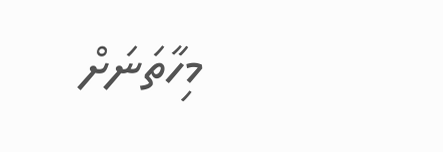މިހާތަނަށް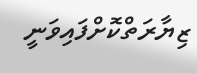ޒިޔާރަތްކޮށްފައިވަނީ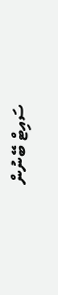ސައިޓް ބޭނުން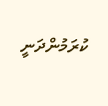ކުރަމުންދަނީ